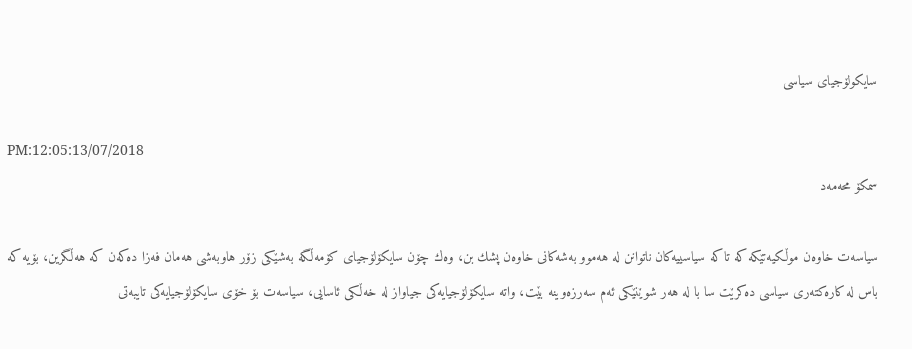سایكولۆجیاى سیاسى

PM:12:05:13/07/2018
سمكۆ محه‌مه‌د

سیاسه‌ت خاوه‌ن موڵكیه‌تێكه‌ كه‌ تاكه‌ سیاسییه‌كان ناتوانن له‌ هه‌موو به‌شه‌كانى خاوه‌ن پشك بن، وه‌ك چۆن سایكۆلۆجیاى كۆمه‌ڵگه‌ به‌شێكى زۆر هاوبه‌شى هه‌مان فه‌زا ده‌كه‌ن كه‌ هه‌ڵگرین، بۆیه‌ كه‌ باس له‌ كاره‌كته‌رى سیاسى ده‌كرێت سا با له‌ هه‌ر شوێنێكى ئه‌م سه‌رزه‌وینه‌ بێت، واته‌ سایكۆلۆجیایه‌كى جیاواز له‌ خه‌ڵكى ئاسایى، سیاسه‌ت بۆ خۆى سایكۆلۆجیایه‌كى تایبه‌تى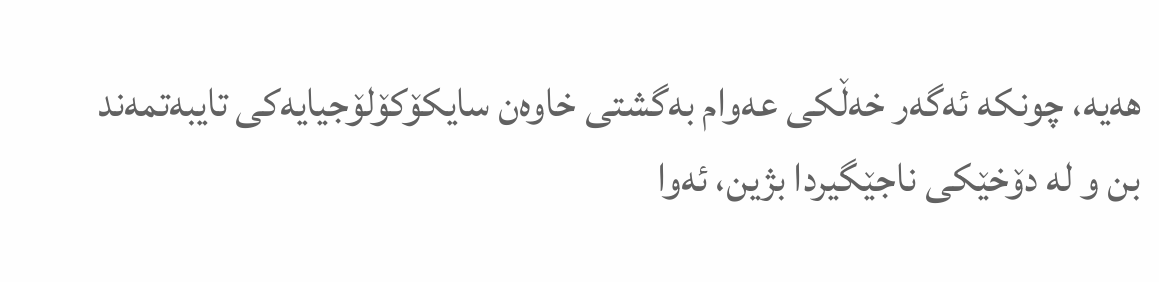هه‌یه‌، چونكه‌ ئه‌گه‌ر خه‌ڵكى عه‌وام به‌گشتى خاوه‌ن سایكۆكۆلۆجیایه‌كى تایبه‌تمه‌ند بن و له‌ دۆخێكى ناجێگیردا بژین، ئه‌وا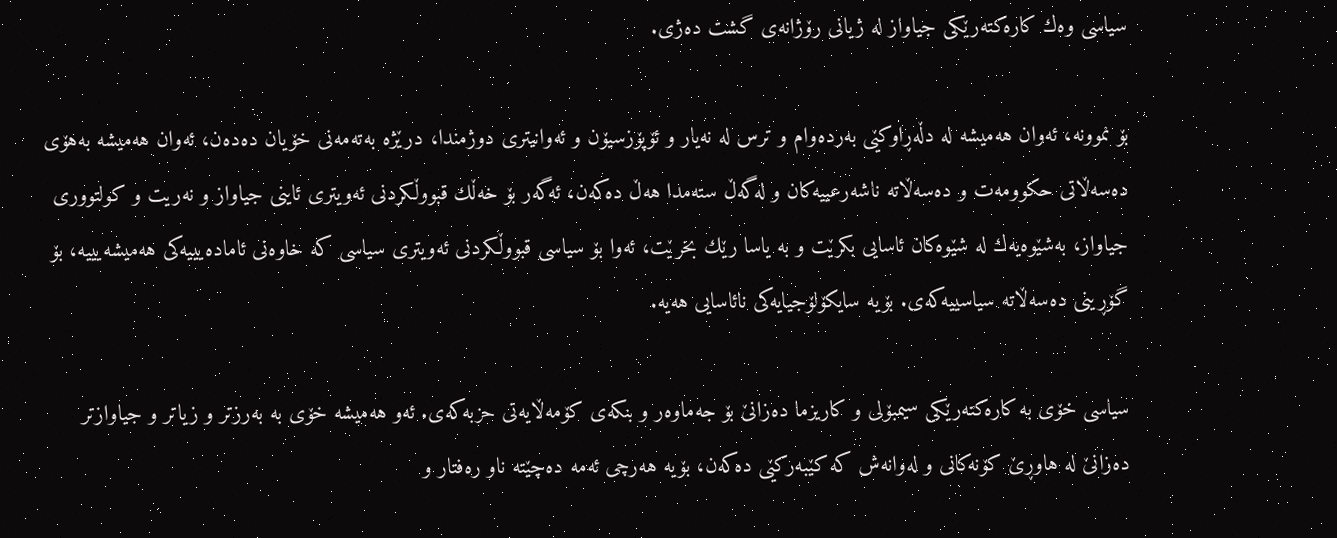سیاسى وه‌ك كاره‌كته‌رێكى جیاواز له‌ ژیانى رۆژانه‌ى گشت ده‌ژى.

بۆ نموونه‌، ئه‌وان هه‌میشه‌ له‌ دڵه‌ڕاوكێی به‌رده‌وام و ترس له‌ نه‌یار و ئۆپۆزسیۆن و ئه‌وانیترى دوژمندا، درێژه‌ به‌ته‌مه‌نى خۆیان ده‌ده‌ن، ئه‌وان هه‌میشه‌ به‌هۆى ده‌سه‌ڵاتى حكوومه‌ت و ده‌سه‌ڵاته‌ ناشه‌رعییه‌كان و له‌گه‌ڵ سته‌مدا هه‌ڵ ده‌كه‌ن، ئه‌گه‌ر بۆ خه‌ڵك قبووڵكردنى ئه‌ویترى ئاینى جیاواز و نه‌ریت و كولتوورى جیاواز، به‌شێوه‌یه‌ك له‌ شێوه‌كان ئاسایى بكرێت و به‌ یاسا رێك بخرێت، ئه‌وا بۆ سیاسى قبووڵكردنى ئه‌ویترى سیاسى كه‌ خاوه‌نى ئاماده‌یییه‌كى هه‌میشه‌یییه‌، بۆ گۆڕینى ده‌سه‌ڵاته‌ سیاسییه‌كه‌ى. بۆیه‌ سایكۆلۆجیایه‌كى نائاسایی هه‌یه‌.

سیاسى خۆى به‌ كاره‌كته‌رێكى سیمبۆلی و كاریزما ده‌زانێ بۆ جه‌ماوه‌ر و بنكه‌ى كۆمه‌ڵایه‌تى حزبه‌كه‌ى. ئه‌و هه‌میشه‌ خۆى به‌ به‌رزتر و زیاتر و جیاوازتر ده‌زانێ له‌ هاوڕێ كۆنه‌كانى و له‌وانه‌ش كه‌ كێبه‌ركێى ده‌كه‌ن، بۆیه‌ هه‌رچى ئه‌مه‌ ده‌چێته‌ ناو ره‌فتار و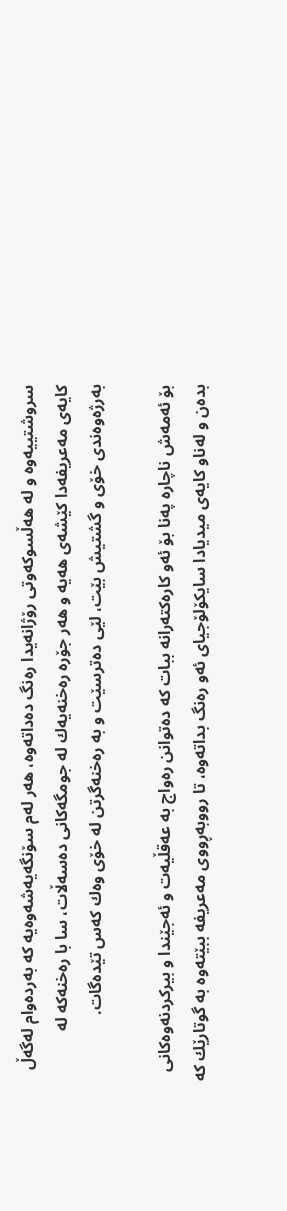سروشتییه‌وه‌ و له‌ هه‌ڵسوكه‌وتى رۆژانه‌یدا ره‌نگ ده‌داته‌وه‌، هه‌ر له‌م سۆنگه‌یه‌شه‌وه‌یه‌ كه‌ به‌رده‌وام له‌گه‌ڵ كایه‌ى مه‌عریفه‌دا كێشه‌ى هه‌یه‌ و هه‌ر جۆره‌ ره‌خنه‌یه‌ك له‌ جومگه‌كانى ده‌سه‌ڵات، سا با ره‌خنه‌كه‌ له‌ به‌رژه‌وه‌ندى خۆى و گشتیش بێت، لێى ده‌ترسێت و به‌ ره‌خنه‌گرتن له‌ خۆى وه‌ك كه‌س تێده‌گات.

بۆ ئه‌مه‌ش ناچاره‌ په‌نا بۆ ئه‌و كاره‌كته‌رانه‌ ببات كه‌ ده‌توانن ره‌واج به‌ عه‌قڵیه‌ت و ئه‌جێندا و بیركردنه‌وه‌كانى بده‌ن و له‌ناو كایه‌ى میدیادا سایكۆلۆجیاى ئه‌و ره‌نگ بداته‌وه‌، تا رووبه‌ڕووى مه‌عریفه‌ ببێته‌وه‌ به‌ گوتارێك كه‌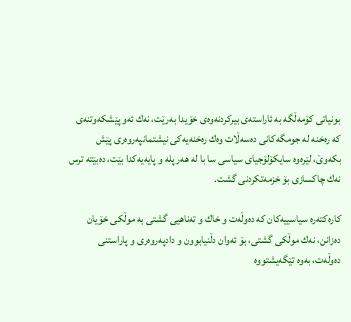بونیاتى كۆمه‌ڵگه‌ به‌ ئاراسته‌ی بیركردنه‌وه‌ى خۆیدا به‌رێت، نه‌ك ئه‌و پێشكه‌وتنه‌ى كه‌ ره‌خنه‌ له‌ جومگه‌كانى ده‌سه‌ڵات وه‌ك ره‌خنه‌یه‌كى نیشتمانپه‌روه‌رى پێش بكه‌وێ، لێره‌وه‌ سایكۆلۆجیاى سیاسى سا با له‌ هه‌ر پله‌ و پایه‌یه‌كدا بێت، ده‌بێته‌ ترس نه‌ك چاكسازى بۆ خزمه‌تكردنى گشت.

كاره‌كته‌ره‌ سیاسییه‌كان كه‌ ده‌وڵه‌ت و خاك و ته‌ناهیی گشتى به‌ موڵكى خۆیان ده‌زانن، نه‌ك موڵكى گشتى، بۆ ئه‌وان دڵنیابوون و دادپه‌روه‌رى و پاراستنى ده‌وڵه‌ت، به‌وه‌ تێگه‌یشتووه‌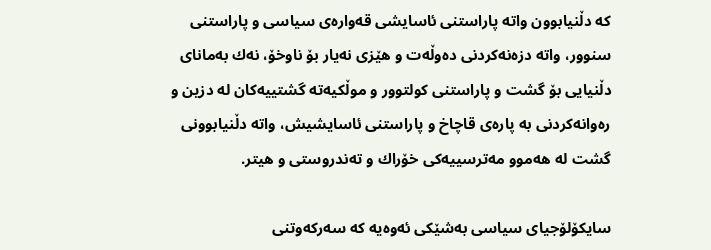كه‌ دڵنیابوون واته‌ پاراستنى ئاسایشى قه‌واره‌ى سیاسى و پاراستنى سنوور، واته‌ دزه‌نه‌كردنى ده‌وڵه‌ت و هێزى نه‌یار بۆ ناوخۆ، نه‌ك به‌ماناى دڵنیایى بۆ گشت و پاراستنى كولتوور و موڵكیه‌ته‌ گشتییه‌كان له‌ دزین و ره‌وانه‌كردنى به‌ پاره‌ى قاچاخ و پاراستنى ئاسایشیش، واته‌ دڵنیابوونى گشت له‌ هه‌موو مه‌ترسییه‌كى خۆراك و ته‌ندروستى و هیتر.

سایكۆلۆجیاى سیاسى به‌شێكى ئه‌وه‌یه‌ كه‌ سه‌ركه‌وتنى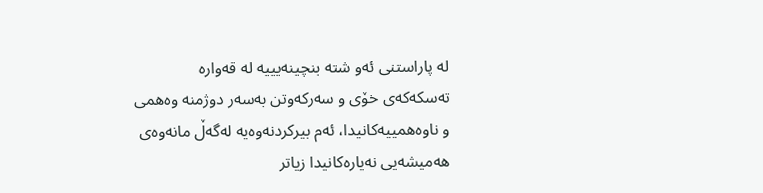له‌ پاراستنى ئه‌و شته‌ بنچینه‌یییه‌ له‌ قه‌واره‌ ته‌سكه‌كه‌ى خۆى و سه‌ركه‌وتن به‌سه‌ر دوژمنه‌ وه‌همى و ناوه‌همییه‌كانیدا، ئه‌م بیركردنه‌وه‌یه‌ له‌گه‌ڵ مانه‌وه‌ى هه‌میشه‌یى نه‌یاره‌كانیدا زیاتر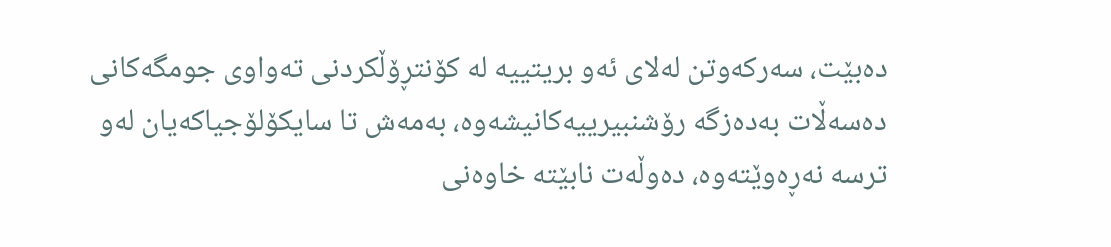ده‌بێت، سه‌ركه‌وتن له‌لاى ئه‌و بریتییه‌ له‌ كۆنتڕۆڵكردنى ته‌واوى جومگه‌كانى ده‌سه‌ڵات به‌ده‌زگه‌ رۆشنبیرییه‌كانیشه‌وه‌، به‌مه‌ش تا سایكۆلۆجیاكه‌یان له‌و ترسه‌ نه‌ڕه‌وێته‌وه‌، ده‌وڵه‌ت نابێته‌ خاوه‌نى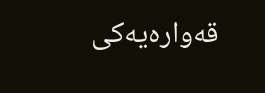قه‌واره‌یه‌كى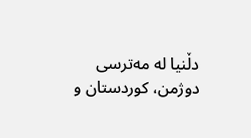دڵنیا له‌ مه‌ترسى دوژمن، كوردستان و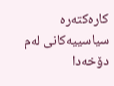كاره‌كته‌ره‌ سیاسییه‌كانى له‌م دۆخه‌دا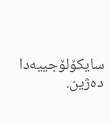سایكۆلۆجییه‌دا ده‌ژین.